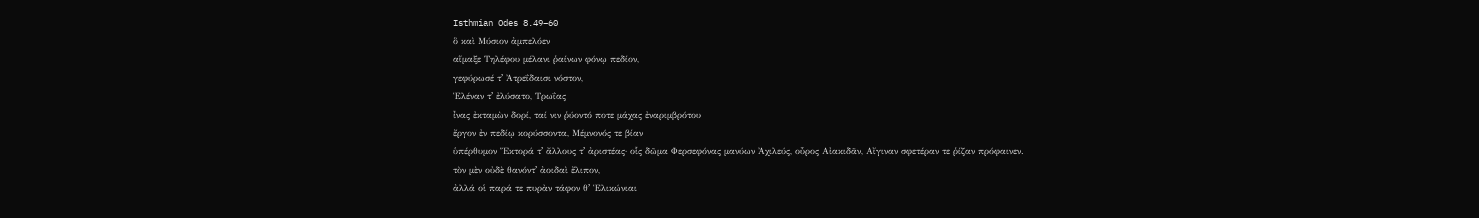Isthmian Odes 8.49–60
ὃ καὶ Μύσιον ἀμπελόεν
αἵμαξε Τηλέφου μέλανι ῥαίνων φόνῳ πεδίον,
γεφύρωσέ τʼ Ἀτρεΐδαισι νόστον,
Ἑλέναν τʼ ἐλύσατο, Τρωΐας
ἶνας ἐκταμὼν δορί, ταί νιν ῥύοντό ποτε μάχας ἐναριμβρότου
ἔργον ἐν πεδίῳ κορύσσοντα, Μέμνονός τε βίαν
ὑπέρθυμον Ἕκτορά τʼ ἄλλους τʼ ἀριστέας· οἷς δῶμα Φερσεφόνας μανύων Ἀχιλεύς, οὖρος Αἰακιδᾶν, Αἴγιναν σφετέραν τε ῥίζαν πρόφαινεν.
τὸν μὲν οὐδὲ θανόντʼ ἀοιδαὶ ἔλιπον,
ἀλλά οἱ παρά τε πυρὰν τάφον θʼ Ἑλικώνιαι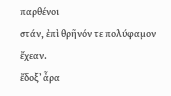παρθένοι
στάν, ἐπὶ θρῆνόν τε πολύφαμον ἔχεαν.
ἔδοξʼ ἆρα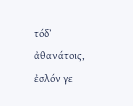τόδʼ ἀθανάτοις,
ἐσλόν γε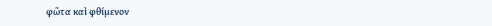φῶτα καὶ φθίμενον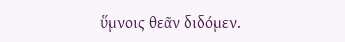ὕμνοις θεᾶν διδόμεν.